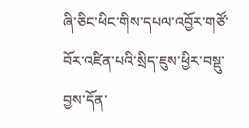ཞི་ཅིང་ཕིང་གིས་དཔལ་འབྱོར་གཙོ་བོར་འཛིན་པའི་སྲིད་ཇུས་ཕྱིར་བསྡུ་བྱས་དོན་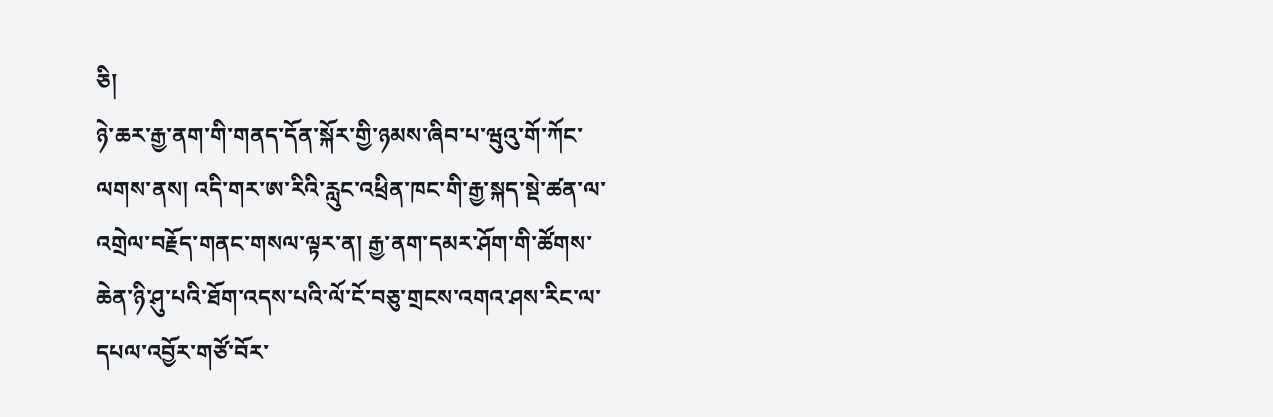ཅི།
ཉེ་ཆར་རྒྱ་ནག་གི་གནད་དོན་སྐོར་གྱི་ཉམས་ཞིབ་པ་ཝུའུ་གོ་ཀོང་ལགས་ནས། འདི་གར་ཨ་རིའི་རླུང་འཕྲིན་ཁང་གི་རྒྱ་སྐད་སྡེ་ཚན་ལ་འགྲེལ་བརྗོད་གནང་གསལ་ལྟར་ན། རྒྱ་ནག་དམར་ཤོག་གི་ཚོགས་ཆེན་ཉི་ཤུ་པའི་ཐོག་འདས་པའི་ལོ་ངོ་བཅུ་གྲངས་འགའ་ཤས་རིང་ལ་དཔལ་འབྱོར་གཙོ་བོར་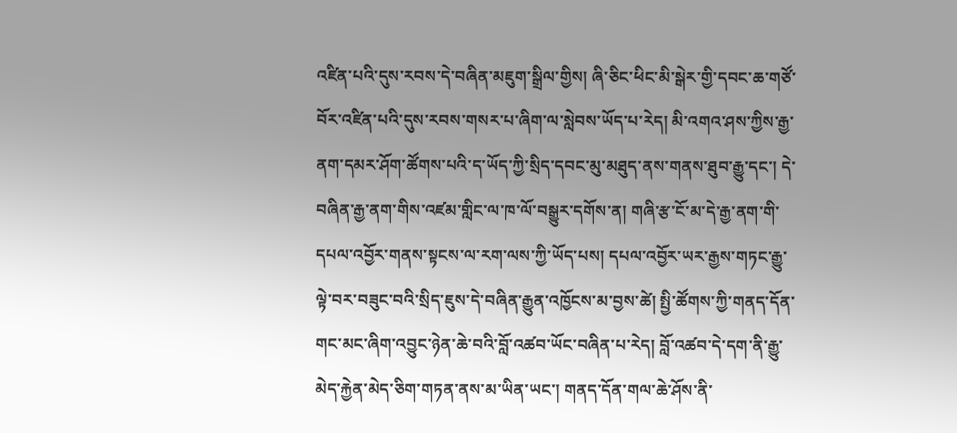འཛིན་པའི་དུས་རབས་དེ་བཞིན་མཇུག་སྒྲིལ་གྱིས། ཞི་ཅིང་ཕིང་མི་སྒེར་གྱི་དབང་ཆ་གཙོ་བོར་འཛིན་པའི་དུས་རབས་གསར་པ་ཞིག་ལ་སླེབས་ཡོད་པ་རེད། མི་འགའ་ཤས་ཀྱིས་རྒྱ་ནག་དམར་ཤོག་ཚོགས་པའི་ད་ཡོད་ཀྱི་སྲིད་དབང་མུ་མཐུད་ནས་གནས་ཐུབ་རྒྱུ་དང་། དེ་བཞིན་རྒྱ་ནག་གིས་འཛམ་གླིང་ལ་ཁ་ལོ་བསྒྱུར་དགོས་ན། གཞི་རྩ་ངོ་མ་དེ་རྒྱ་ནག་གི་དཔལ་འབྱོར་གནས་སྟངས་ལ་རག་ལས་ཀྱི་ཡོད་པས། དཔལ་འབྱོར་ཡར་རྒྱས་གཏང་རྒྱུ་ལྟེ་བར་བཟུང་བའི་སྲིད་ཇུས་དེ་བཞིན་རྒྱུན་འཁྱོངས་མ་བྱས་ཚེ། སྤྱི་ཚོགས་ཀྱི་གནད་དོན་གང་མང་ཞིག་འབྱུང་ཉེན་ཆེ་བའི་བློ་འཚབ་ཡོང་བཞིན་པ་རེད། བློ་འཚབ་དེ་དག་ནི་རྒྱུ་མེད་རྐྱེན་མེད་ཅིག་གཏན་ནས་མ་ཡིན་ཡང་། གནད་དོན་གལ་ཆེ་ཤོས་ནི་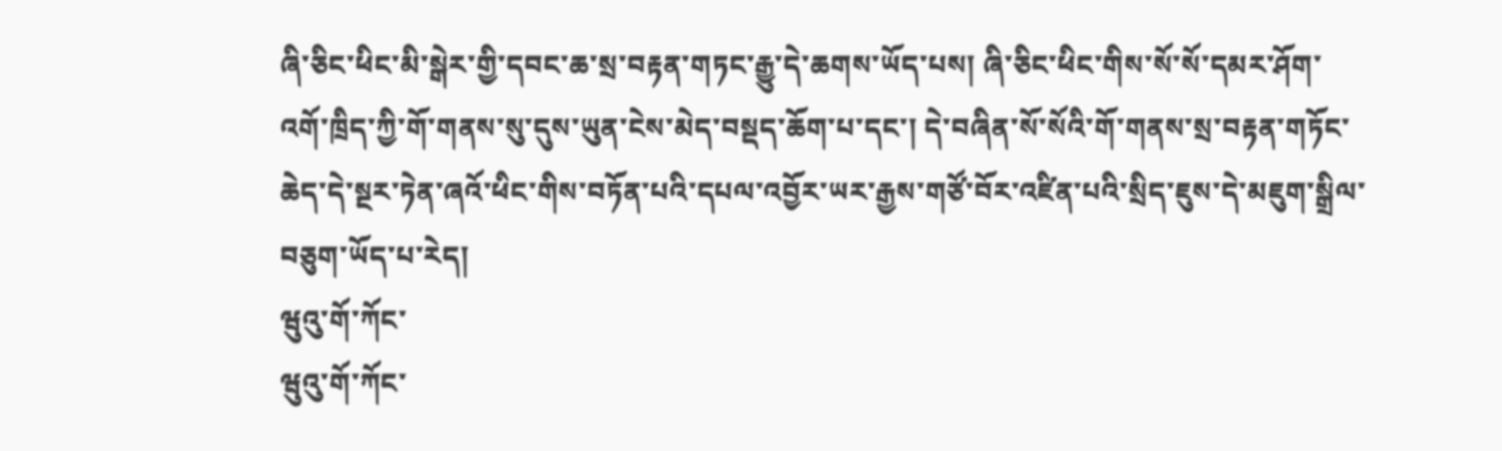ཞི་ཅིང་ཕིང་མི་སྒེར་གྱི་དབང་ཆ་སྲ་བརྟན་གཏང་རྒྱུ་དེ་ཆགས་ཡོད་པས། ཞི་ཅིང་ཕིང་གིས་སོ་སོ་དམར་ཤོག་འགོ་ཁྲིད་ཀྱི་གོ་གནས་སུ་དུས་ཡུན་ངེས་མེད་བསྡད་ཆོག་པ་དང་། དེ་བཞིན་སོ་སོའི་གོ་གནས་སྲ་བརྟན་གཏོང་ཆེད་དེ་སྔར་ཏེན་ཞའོ་ཕིང་གིས་བཏོན་པའི་དཔལ་འབྱོར་ཡར་རྒྱས་གཙོ་བོར་འཛིན་པའི་སྲིད་ཇུས་དེ་མཇུག་སྒྲིལ་བཅུག་ཡོད་པ་རེད།
ཝུའུ་གོ་ཀོང་
ཝུའུ་གོ་ཀོང་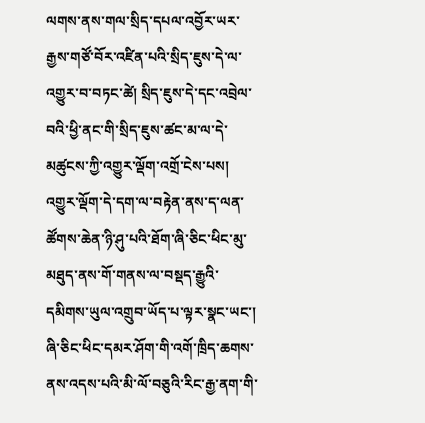ལགས་ནས་གལ་སྲིད་དཔལ་འབྱོར་ཡར་རྒྱས་གཙོ་བོར་འཛིན་པའི་སྲིད་ཇུས་དེ་ལ་འགྱུར་བ་བཏང་ཚེ། སྲིད་ཇུས་དེ་དང་འབྲེལ་བའི་ཕྱི་ནང་གི་སྲིད་ཇུས་ཚང་མ་ལ་དེ་མཚུངས་ཀྱི་འགྱུར་ལྡོག་འགྲོ་ངེས་པས། འགྱུར་ལྡོག་དེ་དག་ལ་བརྟེན་ནས་ད་ལན་ཚོགས་ཆེན་ཉི་ཤུ་པའི་ཐོག་ཞི་ཅིང་ཕིང་མུ་མཐུད་ནས་གོ་གནས་ལ་བསྡད་རྒྱུའི་དམིགས་ཡུལ་འགྲུབ་ཡོད་པ་ལྟར་སྣང་ཡང་། ཞི་ཅིང་ཕིང་དམར་ཤོག་གི་འགོ་ཁྲིད་ཆགས་ནས་འདས་པའི་མི་ལོ་བཅུའི་རིང་རྒྱ་ནག་གི་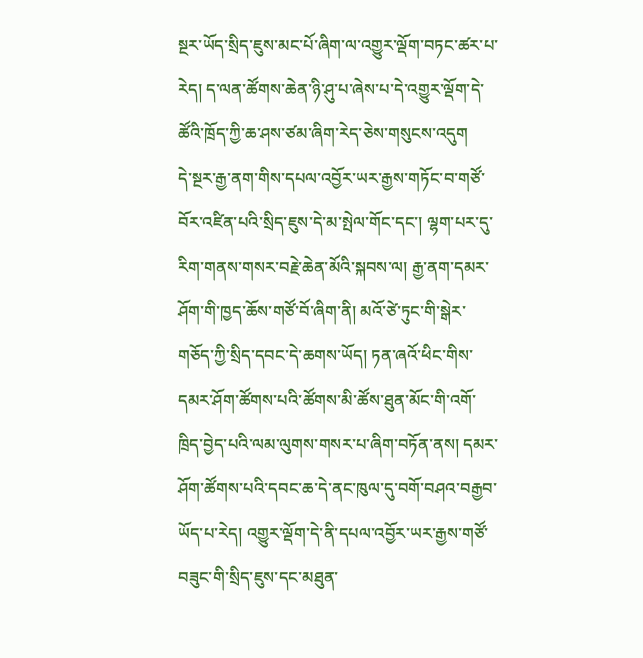སྔར་ཡོད་སྲིད་ཇུས་མང་པོ་ཞིག་ལ་འགྱུར་ལྡོག་བཏང་ཚར་པ་རེད། ད་ལན་ཚོགས་ཆེན་ཉི་ཤུ་པ་ཞེས་པ་དེ་འགྱུར་ལྡོག་དེ་ཚོའི་ཁྲོད་ཀྱི་ཆ་ཤས་ཙམ་ཞིག་རེད་ཅེས་གསུངས་འདུག
དེ་སྔར་རྒྱ་ནག་གིས་དཔལ་འབྱོར་ཡར་རྒྱས་གཏོང་བ་གཙོ་བོར་འཛིན་པའི་སྲིད་ཇུས་དེ་མ་སྤེལ་གོང་དང་། ལྷག་པར་དུ་རིག་གནས་གསར་བརྗེ་ཆེན་མོའི་སྐབས་ལ། རྒྱ་ནག་དམར་ཤོག་གི་ཁྱད་ཆོས་གཙོ་བོ་ཞིག་ནི། མའོ་ཙེ་ཏུང་གི་སྒེར་གཅོད་ཀྱི་སྲིད་དབང་དེ་ཆགས་ཡོད། ཏན་ཞའོ་ཕིང་གིས་དམར་ཤོག་ཚོགས་པའི་ཚོགས་མི་ཚོས་ཐུན་མོང་གི་འགོ་ཁྲིད་བྱེད་པའི་ལམ་ལུགས་གསར་པ་ཞིག་བཏོན་ནས། དམར་ཤོག་ཚོགས་པའི་དབང་ཆ་དེ་ནང་ཁུལ་དུ་བགོ་བཤའ་བརྒྱབ་ཡོད་པ་རེད། འགྱུར་ལྡོག་དེ་ནི་དཔལ་འབྱོར་ཡར་རྒྱས་གཙོ་བཟུང་གི་སྲིད་ཇུས་དང་མཐུན་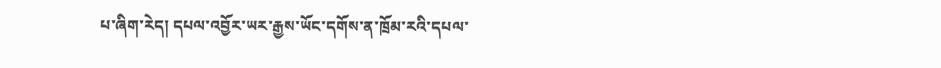པ་ཞིག་རེད། དཔལ་འབྱོར་ཡར་རྒྱས་ཡོང་དགོས་ན་ཁྲོམ་རའི་དཔལ་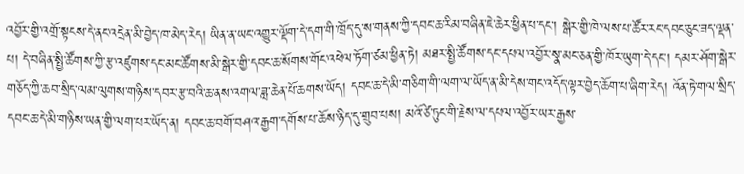འབྱོར་གྱི་འགྲོ་སྟངས་དེ་ནང་འདྲེན་མི་བྱེད་ཁ་མེད་རེད། ཡིན་ན་ཡང་འགྱུར་ལྡོག་དེ་དག་གི་ཁྲོད་དུ་ས་གནས་ཀྱི་དབང་ཆ་རིམ་བཞིན་ཇེ་ཆེར་ཕྱིན་པ་དང་། སྒེར་གྱི་ཁེ་ལས་པ་ཚོར་རང་དབང་ཅུང་ཟད་ལྡན་པ། དེ་བཞིན་སྤྱི་ཚོགས་ཀྱི་རྩ་འཛུགས་དང་མང་ཚོགས་མི་སྒེར་གྱི་དབང་ཆ་སོགས་གོང་འཕེལ་ཏོག་ཙམ་ཕྱིན་ཏེ། མཐར་སྤྱི་ཚོགས་དང་དཔལ་འབྱོར་སྣ་མང་ཅན་གྱི་ཁོར་ཡུག་དེ་དང་། དམར་ཤོག་སྒེར་གཅོད་ཀྱི་ཆབ་སྲིད་ལམ་ལུགས་གཉིས་དབར་རྩ་བའི་ཆ་ནས་འགལ་ཟླ་ཆེན་པོ་ཆགས་ཡོད། དབང་ཆ་དེ་མི་གཅིག་གི་ལག་ལ་ཡོད་ན་མི་དེས་གང་འདོད་ལྟར་བྱེད་ཆོག་པ་ཞིག་རེད། འོན་ཏེ་གལ་སྲིད་དབང་ཆ་དེ་མི་གཉིས་ཡན་གྱི་ལག་པར་ཡོད་ན། དབང་ཆ་བགོ་བཤའ་རྒྱག་དགོས་པ་ཆོས་ཉིད་དུ་གྲུབ་པས། མའོ་ཙེ་ཏུང་གི་རྗེས་ལ་དཔལ་འབྱོར་ཡར་རྒྱས་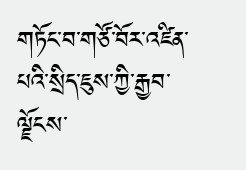གཏོང་བ་གཙོ་བོར་འཛིན་པའི་སྲིད་ཇུས་ཀྱི་རྒྱབ་ལྗོངས་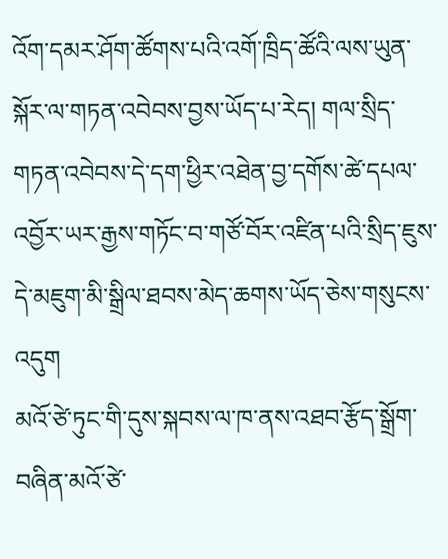འོག་དམར་ཤོག་ཚོགས་པའི་འགོ་ཁྲིད་ཚོའི་ལས་ཡུན་སྐོར་ལ་གཏན་འབེབས་བྱས་ཡོད་པ་རེད། གལ་སྲིད་གཏན་འབེབས་དེ་དག་ཕྱིར་འཐེན་བྱ་དགོས་ཚེ་དཔལ་འབྱོར་ཡར་རྒྱས་གཏོང་བ་གཙོ་བོར་འཛིན་པའི་སྲིད་ཇུས་དེ་མཇུག་མི་སྒྲིལ་ཐབས་མེད་ཆགས་ཡོད་ཅེས་གསུངས་འདུག
མའོ་ཙེ་ཏུང་གི་དུས་སྐབས་ལ་ཁ་ནས་འཐབ་རྩོད་སྒྲོག་བཞིན་མའོ་ཙེ་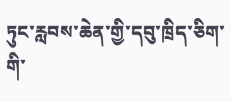ཏུང་རླབས་ཆེན་གྱི་དབུ་ཁྲིད་ཅིག་གི་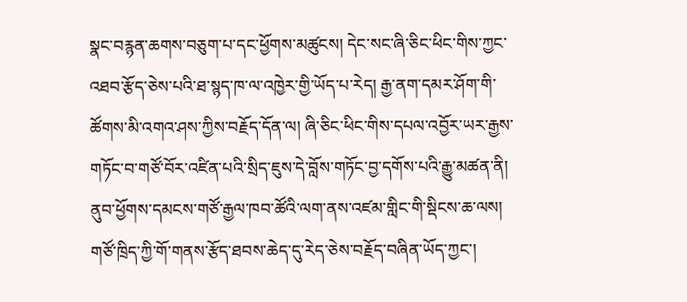སྣང་བརྙན་ཆགས་བཅུག་པ་དང་ཕྱོགས་མཚུངས། དེང་སང་ཞི་ཅིང་ཕིང་གིས་ཀྱང་འཐབ་རྩོད་ཅེས་པའི་ཐ་སྙད་ཁ་ལ་འཁྱེར་གྱི་ཡོད་པ་རེད། རྒྱ་ནག་དམར་ཤོག་གི་ཚོགས་མི་འགའ་ཤས་ཀྱིས་བརྗོད་དོན་ལ། ཞི་ཅིང་ཕིང་གིས་དཔལ་འབྱོར་ཡར་རྒྱས་གཏོང་བ་གཙོ་བོར་འཛིན་པའི་སྲིད་ཇུས་དེ་བློས་གཏོང་བྱ་དགོས་པའི་རྒྱུ་མཚན་ནི། ནུབ་ཕྱོགས་དམངས་གཙོ་རྒྱལ་ཁབ་ཚོའི་ལག་ནས་འཛམ་གླིང་གི་སྡིངས་ཆ་ལས། གཙོ་ཁྲིད་ཀྱི་གོ་གནས་རྩོད་ཐབས་ཆེད་དུ་རེད་ཅེས་བརྗོད་བཞིན་ཡོད་ཀྱང་།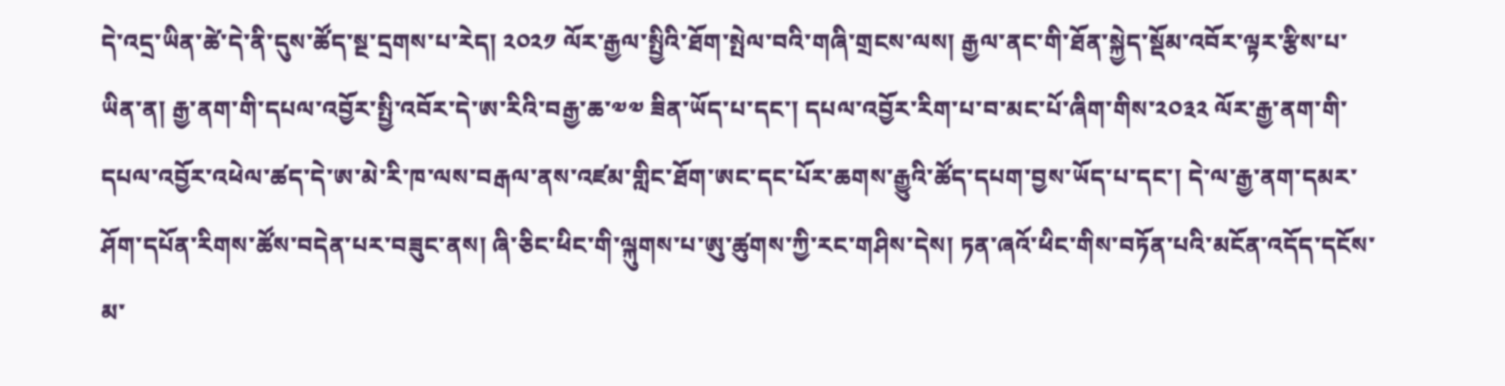དེ་འདྲ་ཡིན་ཚེ་དེ་ནི་དུས་ཚོད་སྔ་དྲགས་པ་རེད། ༢༠༢༡ ལོར་རྒྱལ་སྤྱིའི་ཐོག་སྤེལ་བའི་གཞི་གྲངས་ལས། རྒྱལ་ནང་གི་ཐོན་སྐྱེད་སྡོམ་འབོར་ལྟར་རྩིས་པ་ཡིན་ན། རྒྱ་ནག་གི་དཔལ་འབྱོར་སྤྱི་འབོར་དེ་ཨ་རིའི་བརྒྱ་ཆ་༧༧ ཟིན་ཡོད་པ་དང་། དཔལ་འབྱོར་རིག་པ་བ་མང་པོ་ཞིག་གིས་༢༠༣༢ ལོར་རྒྱ་ནག་གི་དཔལ་འབྱོར་འཕེལ་ཚད་དེ་ཨ་མེ་རི་ཁ་ལས་བརྒལ་ནས་འཛམ་གླིང་ཐོག་ཨང་དང་པོར་ཆགས་རྒྱུའི་ཚོད་དཔག་བྱས་ཡོད་པ་དང་། དེ་ལ་རྒྱ་ནག་དམར་ཤོག་དཔོན་རིགས་ཚོས་བདེན་པར་བཟུང་ནས། ཞི་ཅིང་ཕིང་གི་ལྐུགས་པ་ཨུ་ཚུགས་ཀྱི་རང་གཤིས་དེས། ཏན་ཞའོ་ཕིང་གིས་བཏོན་པའི་མངོན་འདོད་དངོས་མ་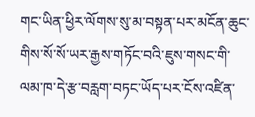གང་ཡིན་ཕྱིར་ལོགས་སུ་མ་བསྟན་པར་མངོན་ཆུང་གིས་སོ་སོ་ཡར་རྒྱས་གཏོང་བའི་ཇུས་གསང་གི་ལམ་ཁ་དེ་རྩ་བརླག་བཏང་ཡོད་པར་ངོས་འཛིན་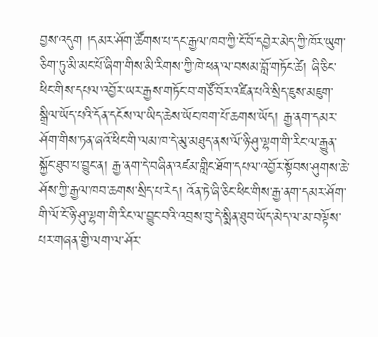བྱས་འདུག །དམར་ཤོག་ཚོགས་པ་དང་རྒྱལ་ཁབ་ཀྱི་ངོ་བོ་དབྱེར་མེད་ཀྱི་ཁོར་ཡུག་ཅིག་ཏུ་མི་མང་པོ་ཞིག་གིས་མི་རིགས་ཀྱི་ཁེ་ཕན་ལ་བསམ་བློ་གཏོང་ཚེ། ཞི་ཅིང་ཕིང་གིས་དཔལ་འབྱོར་ཡར་རྒྱས་གཏོང་བ་གཙོ་བོར་འཛིན་པའི་སྲིད་ཇུས་མཇུག་སྒྲིལ་ཡོད་པའི་དོན་དངོས་ལ་ཡིད་ཆེས་ཡོང་ཁག་པོ་ཆགས་ཡོད། རྒྱ་ནག་དམར་ཤོག་གིས་ཏན་ཞའོ་ཕིང་གི་ལམ་ཁ་དེ་མུ་མཐུད་ནས་ལོ་ཉི་ཤུ་ལྷག་གི་རིང་ལ་རྒྱུན་སྐྱོང་ཐུབ་པ་བྱུང་ན། རྒྱ་ནག་དེ་བཞིན་འཛམ་གླིང་ཐོག་དཔལ་འབྱོར་སྟོབས་ཤུགས་ཆེ་ཤོས་ཀྱི་རྒྱལ་ཁབ་ཆགས་སྲིད་པ་རེད། འོན་ཏེ་ཞི་ཅིང་ཕིང་གིས་རྒྱ་ནག་དམར་ཤོག་གི་ལོ་ངོ་ཉི་ཤུ་ལྷག་གི་རིང་ལ་བྱུང་བའི་འབྲས་བུ་དེ་སྨིན་ཐུབ་ཡོད་མེད་ལ་མ་བལྟོས་པར་གཞན་གྱི་ལག་ལ་ཤོར་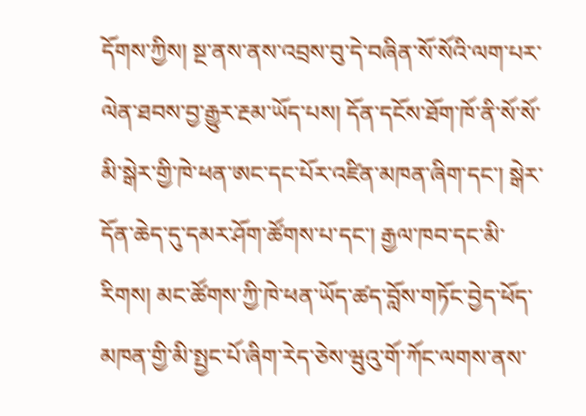དོགས་ཀྱིས། སྔ་ནས་ནས་འབྲས་བུ་དེ་བཞིན་སོ་སོའི་ལག་པར་ལེན་ཐབས་བྱ་རྒྱུར་རྔམ་ཡོད་པས། དོན་དངོས་ཐོག་ཁོ་ནི་སོ་སོ་མི་སྒེར་གྱི་ཁེ་ཕན་ཨང་དང་པོར་འཛིན་མཁན་ཞིག་དང་། སྒེར་དོན་ཆེད་དུ་དམར་ཤོག་ཚོགས་པ་དང་། རྒྱལ་ཁབ་དང་མི་རིགས། མང་ཚོགས་ཀྱི་ཁེ་ཕན་ཡོད་ཚད་བློས་གཏོང་བྱེད་ཕོད་མཁན་གྱི་མི་སྤྱང་པོ་ཞིག་རེད་ཅེས་ཝུའུ་གོ་ཀོང་ལགས་ནས་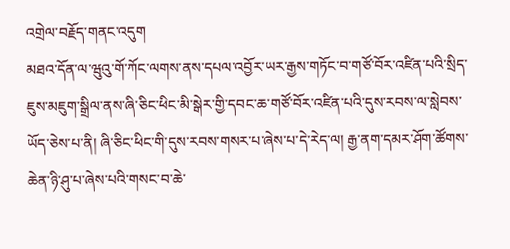འགྲེལ་བརྗོད་གནང་འདུག
མཐའ་དོན་ལ་ཝུའུ་གོ་ཀོང་ལགས་ནས་དཔལ་འབྱོར་ཡར་རྒྱས་གཏོང་བ་གཙོ་བོར་འཛིན་པའི་སྲིད་ཇུས་མཇུག་སྒྲིལ་ནས་ཞི་ཅིང་ཕིང་མི་སྒེར་གྱི་དབང་ཆ་གཙོ་བོར་འཛིན་པའི་དུས་རབས་ལ་སླེབས་ཡོད་ཅེས་པ་ནི། ཞི་ཅིང་ཕིང་གི་དུས་རབས་གསར་པ་ཞེས་པ་དེ་རེད་ལ། རྒྱ་ནག་དམར་ཤོག་ཚོགས་ཆེན་ཉི་ཤུ་པ་ཞེས་པའི་གསང་བ་ཆེ་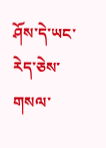ཤོས་དེ་ཡང་རེད་ཅེས་གསལ་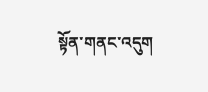སྟོན་གནང་འདུག